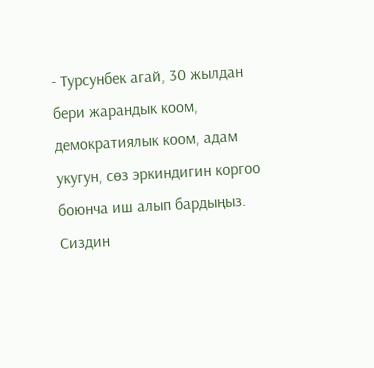- Турсунбек агай, 30 жылдан бери жарандык коом, демократиялык коом, адам укугун, сөз эркиндигин коргоо боюнча иш алып бардыңыз. Сиздин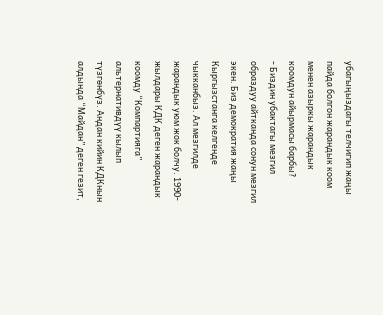убагыңыздагы телчигип жаңы пайда болгон жарандык коом менен азыркы жарандык коомдун айырмасы барбы?
- Биздин убактагы мезгил образдуу айтканда сонун мезгил экен. Биз демократия жаңы Кыргызстанга келгенде чыкканбыз. Ал мезгилде жарандык уюм жок болчу. 1990-жылдары КДК деген жарандык коомду “Компартияга” альтернативдүү кылып түзгөнбүз. Андан кийин КДКнын алдында “Майдан” деген гезит,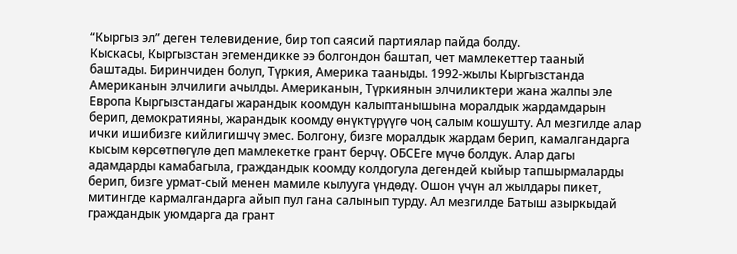“Кыргыз эл” деген телевидение, бир топ саясий партиялар пайда болду.
Кыскасы, Кыргызстан эгемендикке ээ болгондон баштап, чет мамлекеттер тааный баштады. Биринчиден болуп, Түркия, Америка тааныды. 1992-жылы Кыргызстанда Американын элчилиги ачылды. Американын, Түркиянын элчиликтери жана жалпы эле Европа Кыргызстандагы жарандык коомдун калыптанышына моралдык жардамдарын берип, демократияны, жарандык коомду өнүктүрүүгө чоң салым кошушту. Ал мезгилде алар ички ишибизге кийлигишчү эмес. Болгону, бизге моралдык жардам берип, камалгандарга кысым көрсөтпөгүлө деп мамлекетке грант берчү. ОБСЕге мүчө болдук. Алар дагы адамдарды камабагыла, граждандык коомду колдогула дегендей кыйыр тапшырмаларды берип, бизге урмат-сый менен мамиле кылууга үндөдү. Ошон үчүн ал жылдары пикет, митингде кармалгандарга айып пул гана салынып турду. Ал мезгилде Батыш азыркыдай граждандык уюмдарга да грант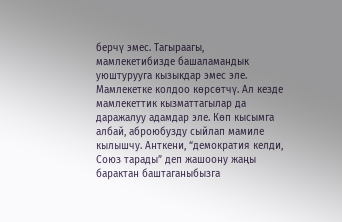берчү эмес. Тагыраагы, мамлекетибизде башаламандык уюштурууга кызыкдар эмес эле. Мамлекетке колдоо көрсөтчү. Ал кезде мамлекеттик кызматтагылар да даражалуу адамдар эле. Көп кысымга албай, аброюбузду сыйлап мамиле кылышчу. Анткени, “демократия келди, Союз тарады” деп жашоону жаңы барактан баштаганыбызга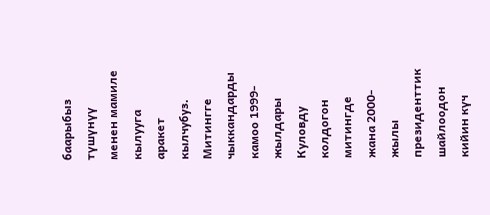баарыбыз түшүнүү менен мамиле кылууга аракет кылчубуз. Митингге чыккандарды камоо 1999-жылдары Куловду колдогон митингде жана 2000- жылы президенттик шайлоодон кийин күч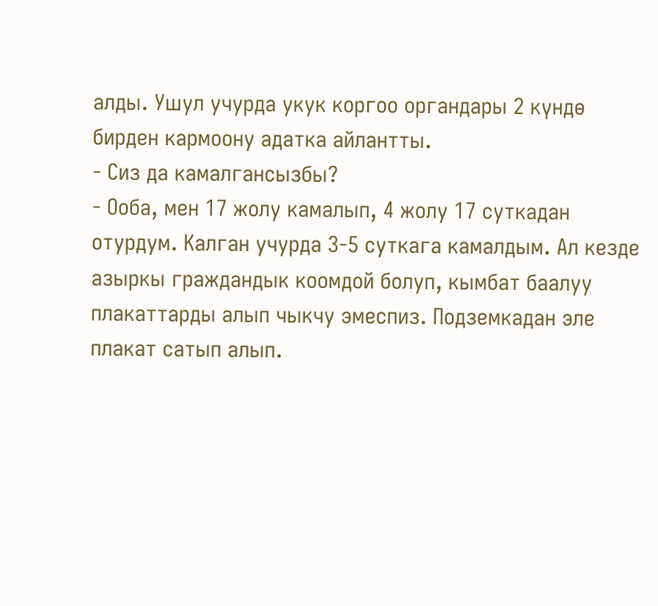алды. Ушул учурда укук коргоо органдары 2 күндө бирден кармоону адатка айлантты.
- Сиз да камалгансызбы?
- Ооба, мен 17 жолу камалып, 4 жолу 17 суткадан отурдум. Калган учурда 3-5 суткага камалдым. Ал кезде азыркы граждандык коомдой болуп, кымбат баалуу плакаттарды алып чыкчу эмеспиз. Подземкадан эле плакат сатып алып.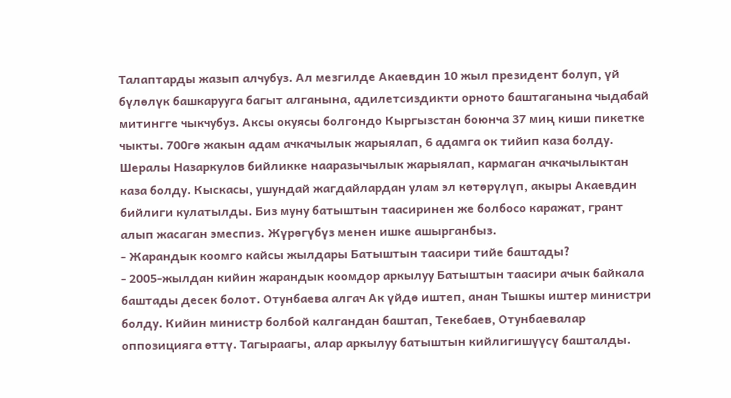Талаптарды жазып алчубуз. Ал мезгилде Акаевдин 10 жыл президент болуп, үй бүлөлүк башкарууга багыт алганына, адилетсиздикти орното баштаганына чыдабай митингге чыкчубуз. Аксы окуясы болгондо Кыргызстан боюнча 37 миң киши пикетке чыкты. 700гө жакын адам ачкачылык жарыялап, 6 адамга ок тийип каза болду. Шералы Назаркулов бийликке нааразычылык жарыялап, кармаган ачкачылыктан каза болду. Кыскасы, ушундай жагдайлардан улам эл көтөрүлүп, акыры Акаевдин бийлиги кулатылды. Биз муну батыштын таасиринен же болбосо каражат, грант алып жасаган эмеспиз. Жүрөгүбүз менен ишке ашырганбыз.
- Жарандык коомго кайсы жылдары Батыштын таасири тийе баштады?
- 2005-жылдан кийин жарандык коомдор аркылуу Батыштын таасири ачык байкала баштады десек болот. Отунбаева алгач Ак үйдө иштеп, анан Тышкы иштер министри болду. Кийин министр болбой калгандан баштап, Текебаев, Отунбаевалар оппозицияга өттү. Тагыраагы, алар аркылуу батыштын кийлигишүүсү башталды.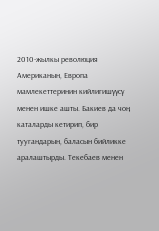2010-жылкы революция Американын, Европа мамлекеттеринин кийлигишүүсү менен ишке ашты. Бакиев да чоң каталарды кетирип, бир туугандарын, баласын бийликке аралаштырды. Текебаев менен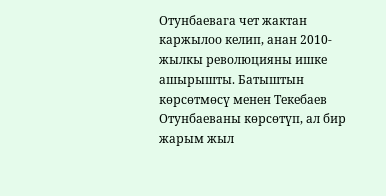Отунбаевага чет жактан каржылоо келип, анан 2010-жылкы революцияны ишке ашырышты. Батыштын көрсөтмөсү менен Текебаев Отунбаеваны көрсөтүп, ал бир жарым жыл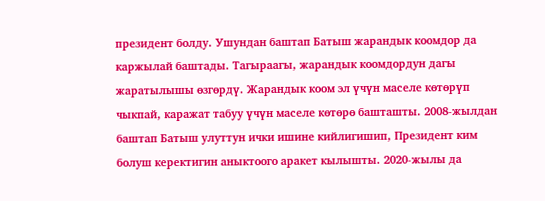президент болду. Ушундан баштап Батыш жарандык коомдор да каржылай баштады. Тагыраагы, жарандык коомдордун дагы жаратылышы өзгөрдү. Жарандык коом эл үчүн маселе көтөрүп чыкпай, каражат табуу үчүн маселе көтөрө башташты. 2008-жылдан баштап Батыш улуттун ички ишине кийлигишип, Президент ким болуш керектигин аныктоого аракет кылышты. 2020-жылы да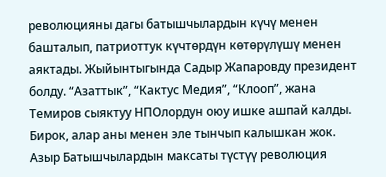революцияны дагы батышчылардын күчү менен башталып, патриоттук күчтөрдүн көтөрүлүшү менен аяктады. Жыйынтыгында Садыр Жапаровду президент болду. “Азаттык”, “Кактус Медия”, “Клооп”, жана Темиров сыяктуу НПОлордун оюу ишке ашпай калды. Бирок, алар аны менен эле тынчып калышкан жок. Азыр Батышчылардын максаты түстүү революция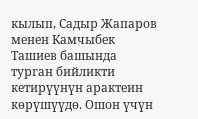кылып, Садыр Жапаров менен Камчыбек Ташиев башында турган бийликти кетирүүнүн арактеин көрүшүүдө. Ошон үчүн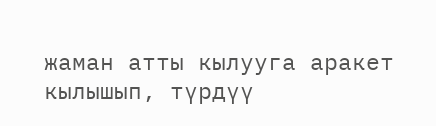жаман атты кылууга аракет кылышып, түрдүү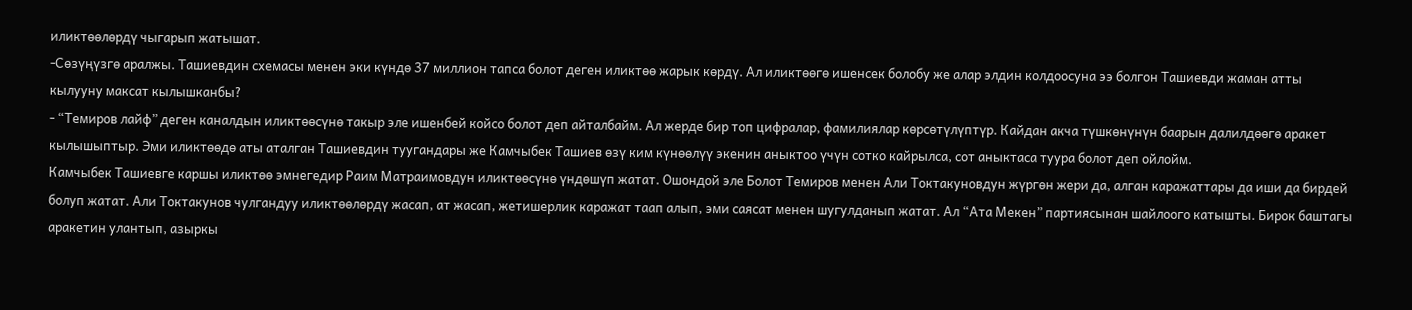иликтөөлөрдү чыгарып жатышат.
-Сөзүңүзгө аралжы. Ташиевдин схемасы менен эки күндө 37 миллион тапса болот деген иликтөө жарык көрдү. Ал иликтөөгө ишенсек болобу же алар элдин колдоосуна ээ болгон Ташиевди жаман атты кылууну максат кылышканбы?
- “Темиров лайф” деген каналдын иликтөөсүнө такыр эле ишенбей койсо болот деп айталбайм. Ал жерде бир топ цифралар, фамилиялар көрсөтүлүптүр. Кайдан акча түшкөнүнүн баарын далилдөөгө аракет кылышыптыр. Эми иликтөөдө аты аталган Ташиевдин туугандары же Камчыбек Ташиев өзү ким күнөөлүү экенин аныктоо үчүн сотко кайрылса, сот аныктаса туура болот деп ойлойм.
Камчыбек Ташиевге каршы иликтөө эмнегедир Раим Матраимовдун иликтөөсүнө үндөшүп жатат. Ошондой эле Болот Темиров менен Али Токтакуновдун жүргөн жери да, алган каражаттары да иши да бирдей болуп жатат. Али Токтакунов чулгандуу иликтөөлөрдү жасап, ат жасап, жетишерлик каражат таап алып, эми саясат менен шугулданып жатат. Ал “Ата Мекен” партиясынан шайлоого катышты. Бирок баштагы аракетин улантып, азыркы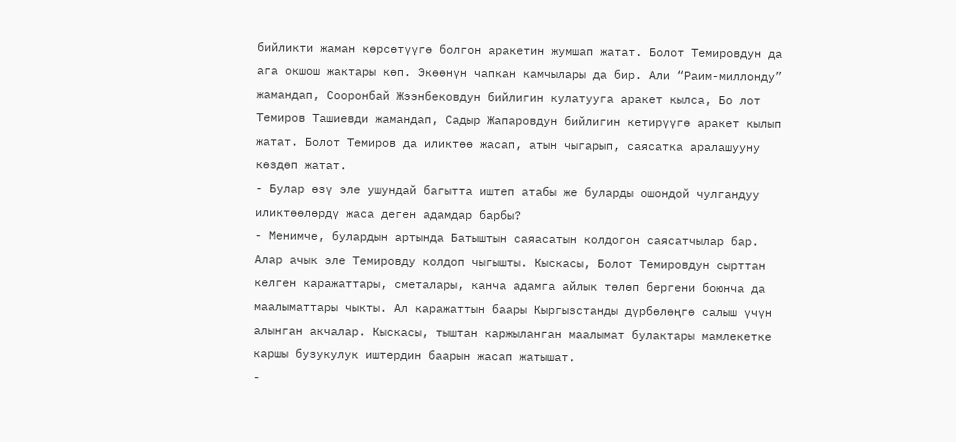бийликти жаман көрсөтүүгө болгон аракетин жумшап жатат. Болот Темировдун да ага окшош жактары көп. Экөөнүн чапкан камчылары да бир. Али “Раим-миллонду” жамандап, Сооронбай Жээнбековдун бийлигин кулатууга аракет кылса, Бо лот Темиров Ташиевди жамандап, Садыр Жапаровдун бийлигин кетирүүгө аракет кылып жатат. Болот Темиров да иликтөө жасап, атын чыгарып, саясатка аралашууну көздөп жатат.
- Булар өзү эле ушундай багытта иштеп атабы же буларды ошондой чулгандуу иликтөөлөрдү жаса деген адамдар барбы?
- Менимче, булардын артында Батыштын саяасатын колдогон саясатчылар бар. Алар ачык эле Темировду колдоп чыгышты. Кыскасы, Болот Темировдун сырттан келген каражаттары, сметалары, канча адамга айлык төлөп бергени боюнча да маалыматтары чыкты. Ал каражаттын баары Кыргызстанды дүрбөлөңгө салыш үчүн алынган акчалар. Кыскасы, тыштан каржыланган маалымат булактары мамлекетке каршы бузукулук иштердин баарын жасап жатышат.
-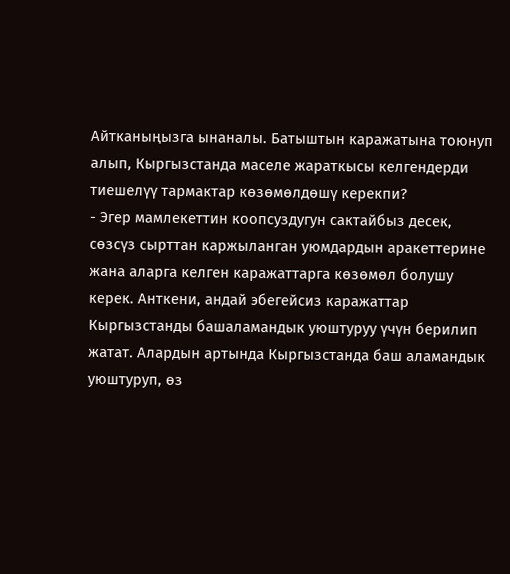Айтканыңызга ынаналы. Батыштын каражатына тоюнуп алып, Кыргызстанда маселе жараткысы келгендерди тиешелүү тармактар көзөмөлдөшү керекпи?
- Эгер мамлекеттин коопсуздугун сактайбыз десек, сөзсүз сырттан каржыланган уюмдардын аракеттерине жана аларга келген каражаттарга көзөмөл болушу керек. Анткени, андай эбегейсиз каражаттар Кыргызстанды башаламандык уюштуруу үчүн берилип жатат. Алардын артында Кыргызстанда баш аламандык уюштуруп, өз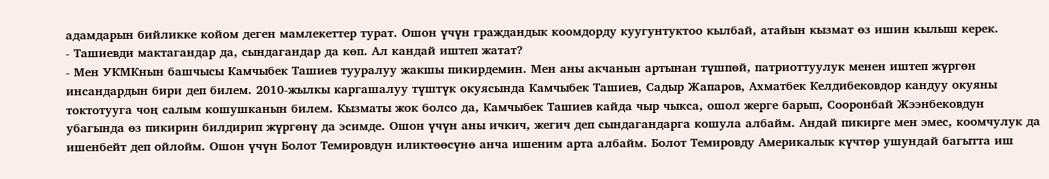адамдарын бийликке койом деген мамлекеттер турат. Ошон үчүн граждандык коомдорду куугунтуктоо кылбай, атайын кызмат өз ишин кылыш керек.
- Ташиевди мактагандар да, сындагандар да көп. Ал кандай иштеп жатат?
- Мен УКМКнын башчысы Камчыбек Ташиев тууралуу жакшы пикирдемин. Мен аны акчанын артынан түшпөй, патриоттуулук менен иштеп жүргөн инсандардын бири деп билем. 2010-жылкы каргашалуу түштүк окуясында Камчыбек Ташиев, Садыр Жапаров, Ахматбек Келдибековдор кандуу окуяны токтотууга чоң салым кошушканын билем. Кызматы жок болсо да, Камчыбек Ташиев кайда чыр чыкса, ошол жерге барып, Сооронбай Жээнбековдун убагында өз пикирин билдирип жүргөнү да эсимде. Ошон үчүн аны ичкич, жегич деп сындагандарга кошула албайм. Андай пикирге мен эмес, коомчулук да ишенбейт деп ойлойм. Ошон үчүн Болот Темировдун иликтөөсүнө анча ишеним арта албайм. Болот Темировду Америкалык күчтөр ушундай багытта иш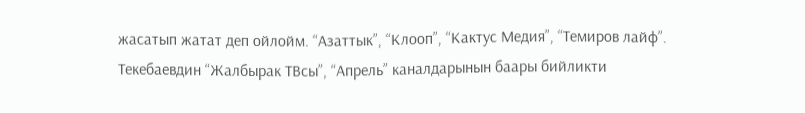жасатып жатат деп ойлойм. “Азаттык”, “Клооп”, “Кактус Медия”, “Темиров лайф”. Текебаевдин “Жалбырак ТВсы”, “Апрель” каналдарынын баары бийликти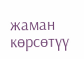жаман көрсөтүү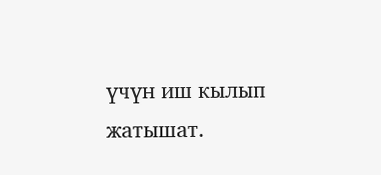үчүн иш кылып жатышат.